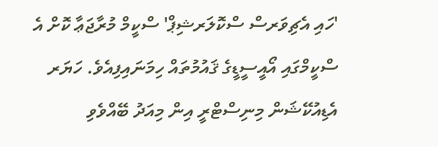'ހައި އެޗިވަރސް ސްކޮލަރޝިޕް' ސްކީމް މުރާޖަޢާ ކޮށް އެ ސްކީމްގައި އޯއީސީޑީގެ ޤައުމުތައް ހިމަނައިފިއެވެ. ހަޔަރ އެޑިއުކޭޝަން މިނިސްޓްރީ އިން މިއަދު ބޭއްވެވި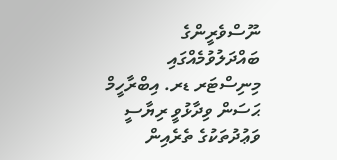ނޫސްވެރީންގެ ބައްދަލުވުމެއްގައި މިނިސްޓަރ ޑރ. އިބްރާހީމް ޙަސަން ވިދާޅުވީ ރިޔާސީ ވަޢުދުތަކުގެ ތެރެއިން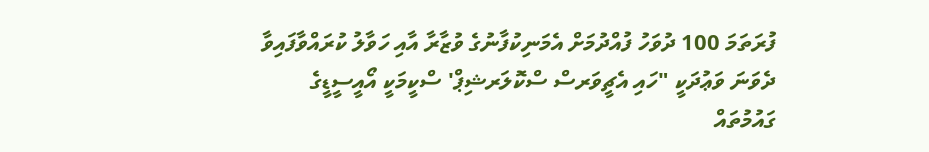ފުރަތަމަ 100 ދުވަހު ފުއްދުމަށް އެމަނިކުފާނުގެ ވުޒާރާ އާއި ހަވާލު ކުރައްވާފައިވާ ދެވަނަ ވަޢުދަކީ "ހައި އެޗީވަރސް ސްކޮލަރޝިޕް' ސްކީމަކީ އޯއީސީޑީގެ ގައުމުތައް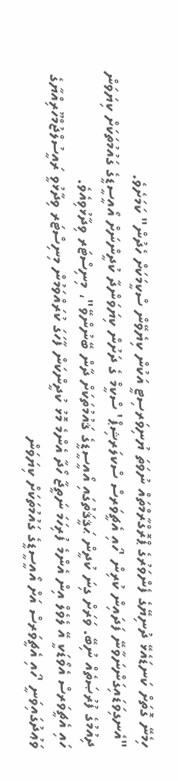ހިމެނޭ ގޮތަށް ކަނޑައެޅޭ ދުނިޔޭގެ ފެންވަރުގެ ޕްރޮގްރާމްތައް ނުވަތަ ޔުނިވަރސިޓީ އަކުން ކިޔެވޭން ސްކީމަކަށް ހެދުން" ކަމަށެވެ.
"އެނގިވަޑައިގަންނަވާނޭ ފަދައިން ކުރިން 'ހައި އެޗީވަރސް ސްކލަރޝިޕް' ސްކީމް ގެ ދަށުން ކިޔަވަންދާ ކުދީންނަށް އޯއީސީޑީގެ ގައުމުތަކަށް ކިޔަވަން ދިއުމުގެ ފުރުޞަތެއް ނުިބޭ. ވަރަށް ގިނަ ކުދީން ޙަޤީޤަތުގައި އޯއީސީޑީގެ ޤައުމުތަކަށް ދާން ބޭނުންވޭ"، މިނިސްޓަރ ވިދާޅުވިއެވެ.
ހައި އެޗީވަރސް އެވޯޑަކީ އޭ ލެވެލް އިން އެންމެ ފުރިހަމަ ނަތީޖާ ހޯދާ އެންމެ މޮޅު ކުދީންކަން ފާހަގަ ކުރައްވަމުން މިނިސްޓަރ ވިދާޅުވީ ރައީސުލްޖުމްހޫރިއްޔާގެ ވަޢުދުގައިވަނީ 'ހައި އެޗީވަރސް އަށް އޯއީސީޑީގެ ގައުމުތަކަށް ކިޔަވަން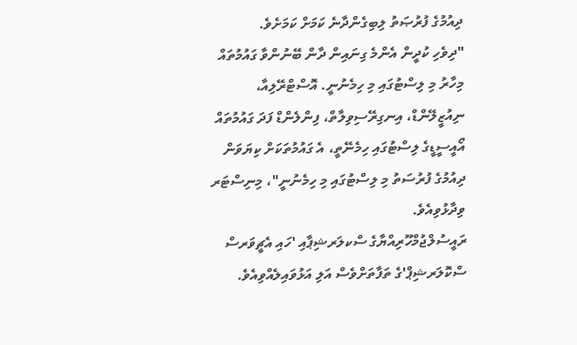ދިއުމުގެ ފުރުޞަތު ލިބިގެންދާނެ ކަމަށް ކަމަށެވެ.
"ދިވެހި ކުދީން އެންމެ ގިނައިން ދާން ބޭނުންވާ ގައުމުތައް މިހާރު މި ލިސްޓުގައި މި ހިމެނުނީ. އޮސްޓްރޭލިއާ، ނިއުޒީލޭންޑް، އިނގިރޭސިވިލާތް، ފިންލެންޑް ފަދަ ގައުމުތައް އޯއީސީޑީގެ ލިސްޓުގައި ހިމެނޭތީ، އެ ގައުމުތަކަށް ކިޔަވަން ދިއުމުގެ ފުރުސަތު މި ލިސްޓުގައި މި ހިމެނުނީ"، މިނިސްޓަރ ވިދާޅުވިއެވެ.
ރައީސުލްޖުމްހޫރިއްޔާގެ ސްކލަރޝިޕާއި 'ހައި އެޗީވަރސް ސްކޮލަރޝިޕް'ގެ ތަފާތަށްވެސް އަލި އަޅުވައިލެއްވިއެވެ.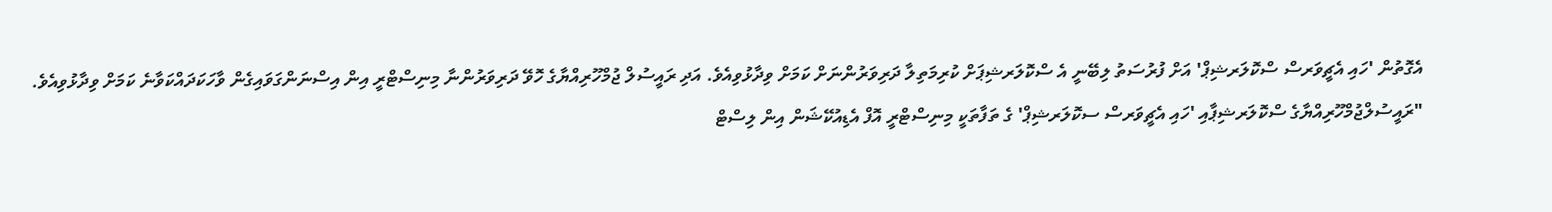އެގޮތުން 'ހައި އެޗީވަރސް ސްކޮލަރޝިޕް' އަށް ފުރުސަތު ލިބޭނީ އެ ސްކޮލަރޝިޕަށް ކުރިމަތިލާ ދަރިވަރުންނަށް ކަމަށް ވިދާޅުވިއެވެ. އަދި ރައީސުލް ޖުމްހޫރިއްޔާގެ ހޮވޭ ދަރިވަރުންނާ މިނިސްޓްރީ އިން އިސްނަންގަވައިގެން ވާހަކަދައްކަވާނެ ކަމަށް ވިދާޅުވިއެވެ.
"ރައީސުލްޖުމްހޫރިއްޔާގެ ސްކޮލަރޝިޕާއި 'ހައި އެޗީވަރސް ސކޮލަރޝިޕް' ގެ ތަފާތަކީ މިނިސްޓްރީ އޮފް އެޑިއުކޭޝަން އިން ލިސްޓް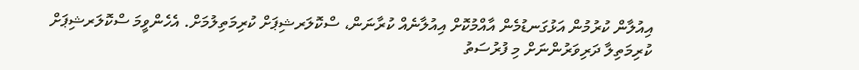އިއުލާން ކުރުމުން އަޅުގަނޑުމެން އާއްމުކޮށް އިއުލާނެއް ކުރާނަން، ސްކޮލަރޝިޕަށް ކުރިމަތިލުމަށް. އެހެންވީމަ ސްކޮލަރޝިޕަށް ކުރިމަތިލާ ދަރިވަރުންނަށް މި ފުރުސަތު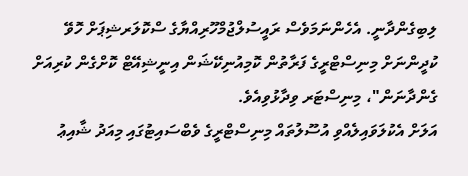ލިބިގެންދާނީ. އެހެންނަމަވެސް ރައީސުލްޖުމްހޫރިއްޔާގެ ސްކޮލަރޝިޕަށް ހޮވޭ ކުދީންނަށް މިނިސްޓްރީގެ ފަރާތުން ކޮމިއުނިކޭޝަން އިނީޝިއޭޓް ކޮށްގެން ކުރިއަށް ގެންދާނަން"، މިނިސްޓަރ ވިދާޅުވިއެވެ.
އަލަށް އެކުލަވައިލެއްވި އުސޫލުތައް މިނިސްޓްރީގެ ވެބްސައިޓުގައި މިއަދު ޝާއިޢު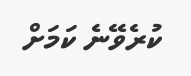ކުރެވޭނެ ކަމަށް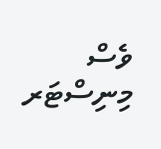ވެސް މިނިސްޓަރ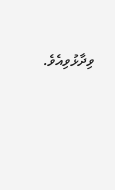ވިދާޅުވިއެވެ.